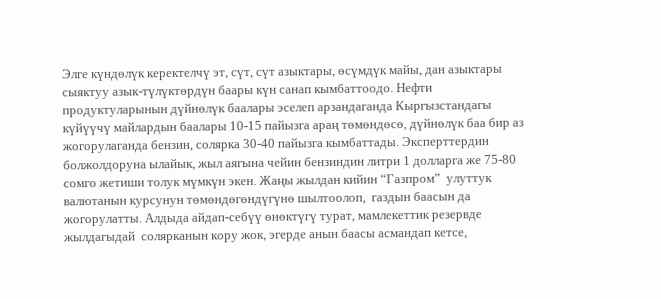Элге күндөлүк керектелчү эт, сүт, сүт азыктары, өсүмдүк майы, дан азыктары сыяктуу азык-түлүктөрдүн баары күн санап кымбаттоодо. Нефти продуктуларынын дүйнөлүк баалары эселеп арзандаганда Кыргызстандагы күйүүчү майлардын баалары 10-15 пайызга араң төмөндөсө, дүйнөлүк баа бир аз жогорулаганда бензин, солярка 30-40 пайызга кымбаттады. Эксперттердин болжолдоруна ылайык, жыл аягына чейин бензиндин литри 1 долларга же 75-80 сомго жетиши толук мүмкүн экен. Жаңы жылдан кийин “Газпром”  улуттук валютанын курсунун төмөндөгөндүгүнө шылтоолоп,  газдын баасын да жогорулатты. Алдыда айдап-себүү өнөктүгү турат, мамлекеттик резервде жылдагыдай  солярканын кору жок, эгерде анын баасы асмандап кетсе,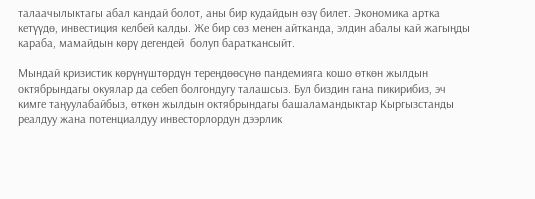талаачылыктагы абал кандай болот, аны бир кудайдын өзү билет. Экономика артка кетүүдө, инвестиция келбей калды. Же бир сөз менен айтканда, элдин абалы кай жагыңды караба, мамайдын көрү дегендей  болуп бараткансыйт.

Мындай кризистик көрүнүштөрдүн тереңдөөсүнө пандемияга кошо өткөн жылдын октябрындагы окуялар да себеп болгондугу талашсыз. Бул биздин гана пикирибиз, эч кимге таңуулабайбыз, өткөн жылдын октябрындагы башаламандыктар Кыргызстанды реалдуу жана потенциалдуу инвесторлордун дээрлик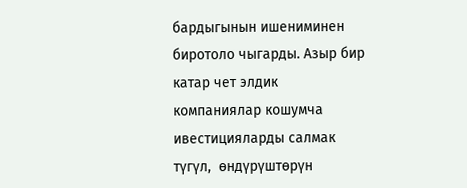бардыгынын ишениминен биротоло чыгарды. Азыр бир катар чет элдик компаниялар кошумча ивестицияларды салмак түгүл,  өндүрүштөрүн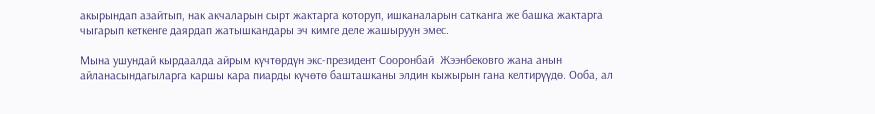акырындап азайтып, нак акчаларын сырт жактарга которуп, ишканаларын сатканга же башка жактарга чыгарып кеткенге даярдап жатышкандары эч кимге деле жашыруун эмес.

Мына ушундай кырдаалда айрым күчтөрдүн экс-президент Сооронбай  Жээнбековго жана анын айланасындагыларга каршы кара пиарды күчөтө башташканы элдин кыжырын гана келтирүүдө. Ооба, ал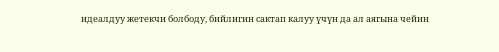идеалдуу жетекчи болбоду, бийлигин сактап калуу үчүн да ал аягына чейин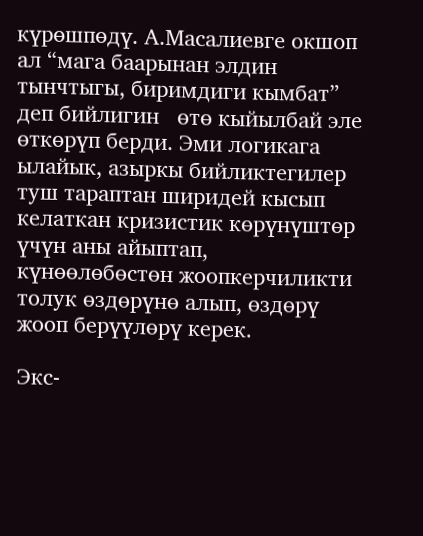күрөшпөдү. А.Масалиевге окшоп ал “мага баарынан элдин тынчтыгы, биримдиги кымбат” деп бийлигин   өтө кыйылбай эле өткөрүп берди. Эми логикага ылайык, азыркы бийликтегилер туш тараптан ширидей кысып келаткан кризистик көрүнүштөр үчүн аны айыптап, күнөөлөбөстөн жоопкерчиликти толук өздөрүнө алып, өздөрү жооп берүүлөрү керек.

Экс-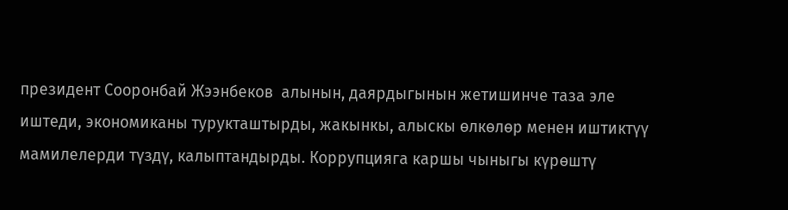президент Сооронбай Жээнбеков  алынын, даярдыгынын жетишинче таза эле иштеди, экономиканы турукташтырды, жакынкы, алыскы өлкөлөр менен иштиктүү мамилелерди түздү, калыптандырды. Коррупцияга каршы чыныгы күрөштү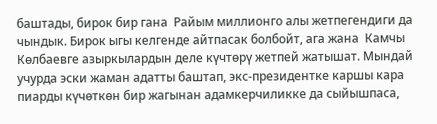баштады, бирок бир гана  Райым миллионго алы жетпегендиги да чындык. Бирок ыгы келгенде айтпасак болбойт, ага жана  Камчы Көлбаевге азыркылардын деле күчтөрү жетпей жатышат. Мындай учурда эски жаман адатты баштап, экс-президентке каршы кара пиарды күчөткөн бир жагынан адамкерчиликке да сыйышпаса,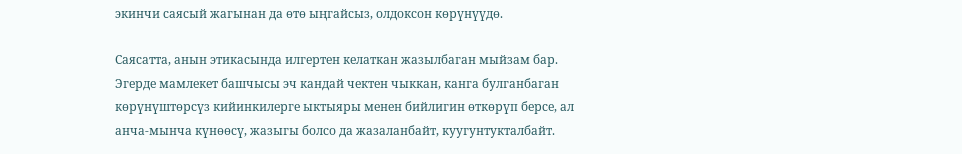экинчи саясый жагынан да өтө ыңгайсыз, олдоксон көрүнүүдө.

Саясатта, анын этикасында илгертен келаткан жазылбаган мыйзам бар. Эгерде мамлекет башчысы эч кандай чектен чыккан, канга булганбаган  көрүнүштөрсүз кийинкилерге ыктыяры менен бийлигин өткөрүп берсе, ал анча-мынча күнөөсү, жазыгы болсо да жазаланбайт, куугунтукталбайт.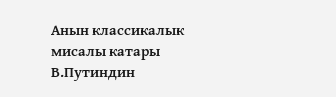Анын классикалык мисалы катары В.Путиндин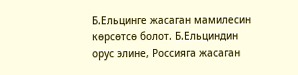Б.Ельцинге жасаган мамилесин көрсөтсө болот. Б.Ельциндин орус элине, Россияга жасаган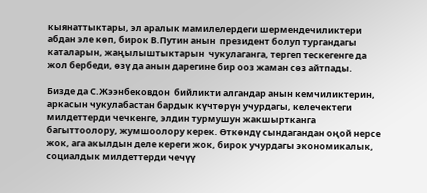кыянаттыктары, эл аралык мамилелердеги шермендечиликтери  абдан эле көп, бирок В.Путин анын  президент болуп тургандагы каталарын, жаңылыштыктарын  чукулаганга, тергеп тескегенге да жол бербеди, өзү да анын дарегине бир ооз жаман сөз айтпады.

Бизде да С.Жээнбековдон  бийликти алгандар анын кемчиликтерин, аркасын чукулабастан бардык күчтөрүн учурдагы, келечектеги милдеттерди чечкенге, элдин турмушун жакшыртканга багыттоолору, жумшоолору керек. Өткөндү сындагандан оңой нерсе жок, ага акылдын деле кереги жок, бирок учурдагы экономикалык, социалдык милдеттерди чечүү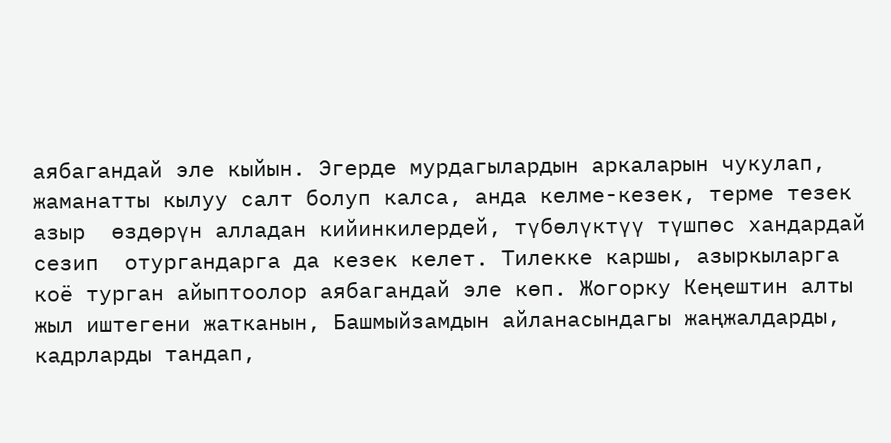аябагандай эле кыйын. Эгерде мурдагылардын аркаларын чукулап, жаманатты кылуу салт болуп калса, анда келме-кезек, терме тезек азыр  өздөрүн алладан кийинкилердей, түбөлүктүү түшпөс хандардай сезип  отургандарга да кезек келет. Тилекке каршы, азыркыларга коё турган айыптоолор аябагандай эле көп. Жогорку Кеңештин алты жыл иштегени жатканын, Башмыйзамдын айланасындагы жаңжалдарды, кадрларды тандап,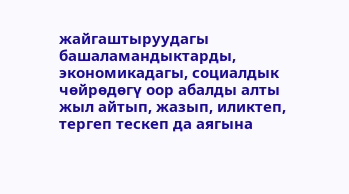жайгаштыруудагы башаламандыктарды, экономикадагы, социалдык чөйрөдөгү оор абалды алты жыл айтып, жазып, иликтеп, тергеп тескеп да аягына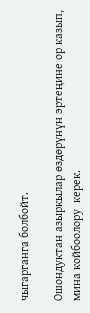чыгарганга болбойт.

Ошондуктан азыркылар өздөрүнүн эртеңине ор казып, мина койбоолору  керек.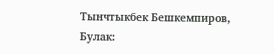Тынчтыкбек Бешкемпиров, Булак: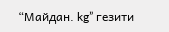“Майдан. kg” гезити